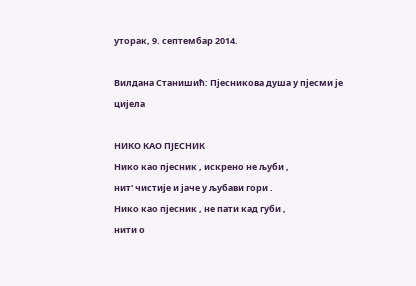уторак, 9. септембар 2014.

Вилдана Станишић: Пјесникова душа у пјесми је цијела

НИКО КАО ПЈЕСНИК
Нико као пјесник , искрено не љуби ,
нит' чистије и јаче у љубави гори .
Нико као пјесник , не пати кад губи ,
нити о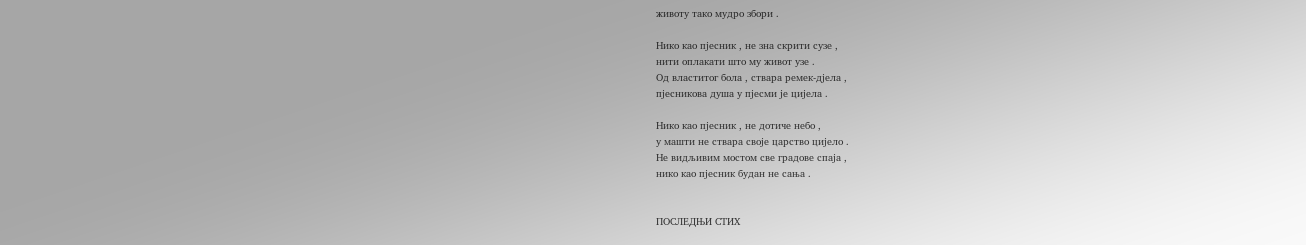животу тако мудро збори .

Нико као пјесник , не зна скрити сузе ,
нити оплакати што му живот узе .
Од властитог бола , ствара ремек-дјела ,
пјесникова душа у пјесми је цијела .

Нико као пјесник , не дотиче небо ,
у машти не ствара своје царство цијело .
Не видљивим мостом све градове спаја ,
нико као пјесник будан не сања .


ПОСЛЕДЊИ СТИХ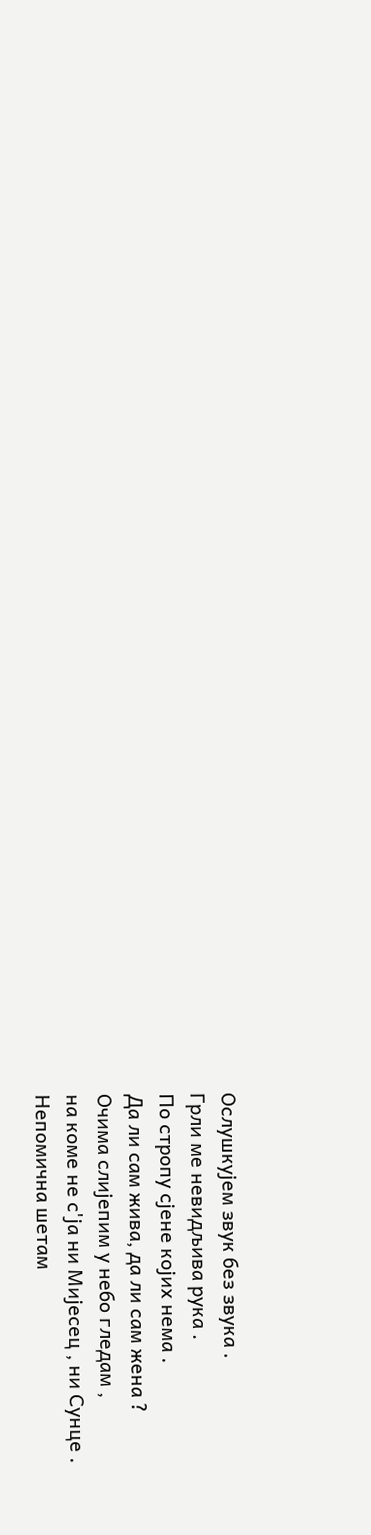Ослушкујем звук без звука .
Грли ме невидљива рука .
По стропу сјене којих нема .
Да ли сам жива, да ли сам жена ?
Очима слијепим у небо гледам ,
на коме не с'ја ни Мијесец , ни Сунце .
Непомична шетам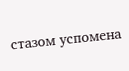стазом успомена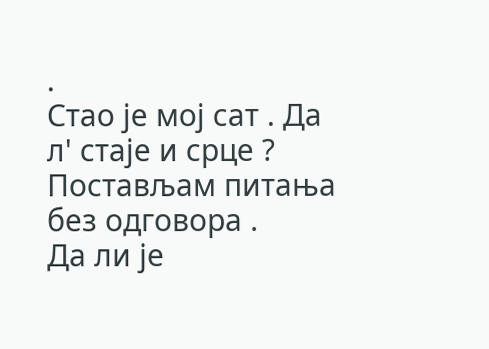.
Стао је мој сат . Да л' стаје и срце ?
Постављам питања без одговора .
Да ли је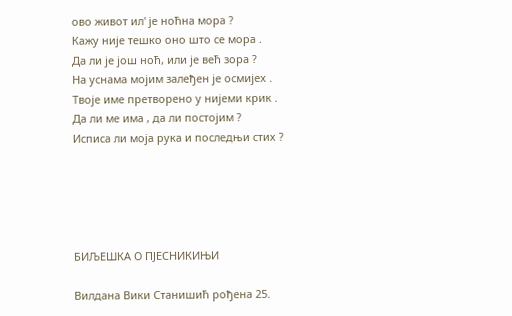ово живот ил' је ноћна мора ?
Кажу није тешко оно што се мора .
Да ли је још ноћ, или је већ зора ?
На уснама мојим залеђен је осмијех .
Твоје име претворено у нијеми крик .
Да ли ме има , да ли постојим ?
Исписа ли моја рука и последњи стих ?





БИЉЕШКА О ПЈЕСНИКИЊИ

Вилдана Вики Станишић рођена 25.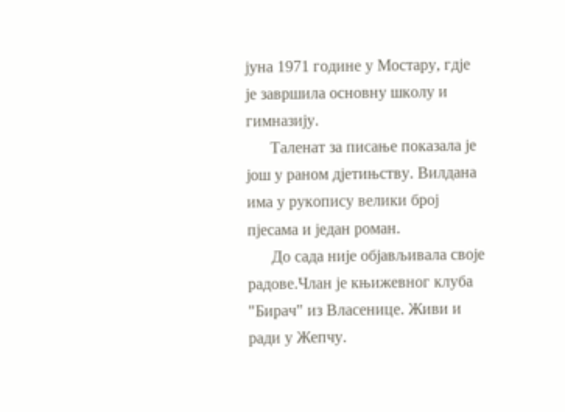јуна 1971 године у Мостару, гдје је завршила основну школу и гимназију.
      Таленат за писање показала је још у раном дјетињству. Вилдана има у рукопису велики број пјесама и један роман.
      До сада није објављивала своје радове.Члан је књижевног клуба "Бирач" из Власенице. Живи и ради у Жепчу.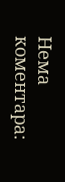Нема коментара: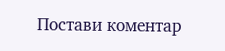Постави коментар